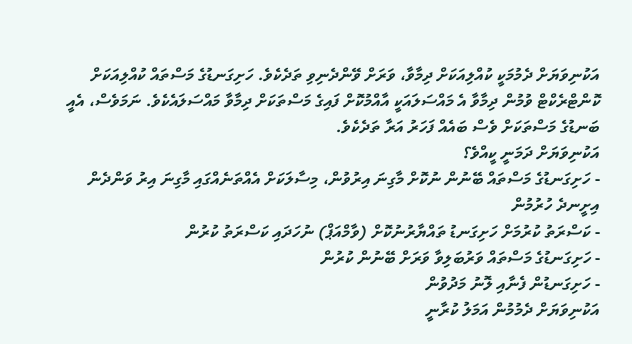އަކުނިވަޔަށް ދެމުމަކީ ކުއްލިއަކަށް ދިމާވާ، ވަރަށް ވޭންދެނިވި ތަދެކެވެ. ހަށިގަނޑުގެ މަސްތައް ކުއްލިއަކަށް ކޮންޓްރެކްޓް ވުމުން ދިމާވާ އެ މައްސަލައަކީ އާއްމުކޮށް ފައިގެ މަސްތަކަށް ދިމާވާ މައްސަލައެކެވެ. ނަމަވެސް، އެއީ ބަނޑުގެ މަސްތަކަށް ވެސް ބައެއް ފަހަރު އަރާ ތަދެކެވެ.
އަކުނިވަޔަށް ދަމަނީ ކީއްވެ؟
- ހަށިގަނޑުގެ މަސްތައް ބޭނުން ނުކޮށް މާގިނަ އިރުވުން، މިސާލަކަށް އެއްތަނެއްގައި މާގިނަ އިރު ވަންދެން އިށީނދެ ހުރުމުން
- ކަސްރަތު ކުރުމަށް ހަށިގަނޑު ތައްޔާރުނުކޮށް (ވާމްއަޕް) ނުހަދައި ކަސްރަތު ކުރުން
- ހަށިގަނޑުގެ މަސްތައް ވަރުބަލިވާ ވަރަށް ބޭނުން ކުރުން
- ހަށިގަނޑުން ފެނާއި ލޮނު މަދުވުން
އަކުނިވަޔަށް ދެމުމުން އަމަލު ކުރާނީ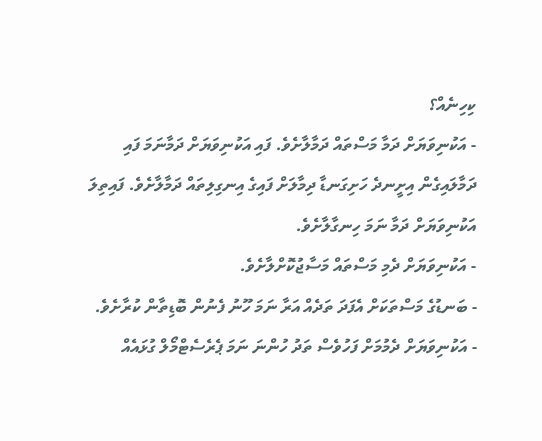ކިހިނެއް؟
- އަކުނިވަޔަށް ދަމާ މަސްތައް ދަމާލާށެވެ. ފައި އަކުނިވަޔަށް ދަމާނަމަ ފައި ދަމާލައިގެން އިށީނދެ ހަށިގަނޑާ ދިމާލަށް ފައިގެ އިނގިލިތައް ދަމާލާށެވެ. ފައިތިލަ އަކުނިވަޔަށް ދަމާ ނަމަ ހިނގާލާށެވެ.
- އަކުނިވަޔަށް ދެމި މަސްތައް މަސާޖުކޮށްލާށެވެ.
- ބަނޑުގެ މަސްތަކަށް އެފަދަ ތަދެއް އަރާ ނަމަ ހޫނު ފެނުން ބޮޑިތާން ކުރާށެވެ.
- އަކުނިވަޔަށް ދެމުމަށް ފަހުވެސް ތަދު ހުންނަ ނަމަ ޕެރެސެޓްމޯލް ގުޅައެއް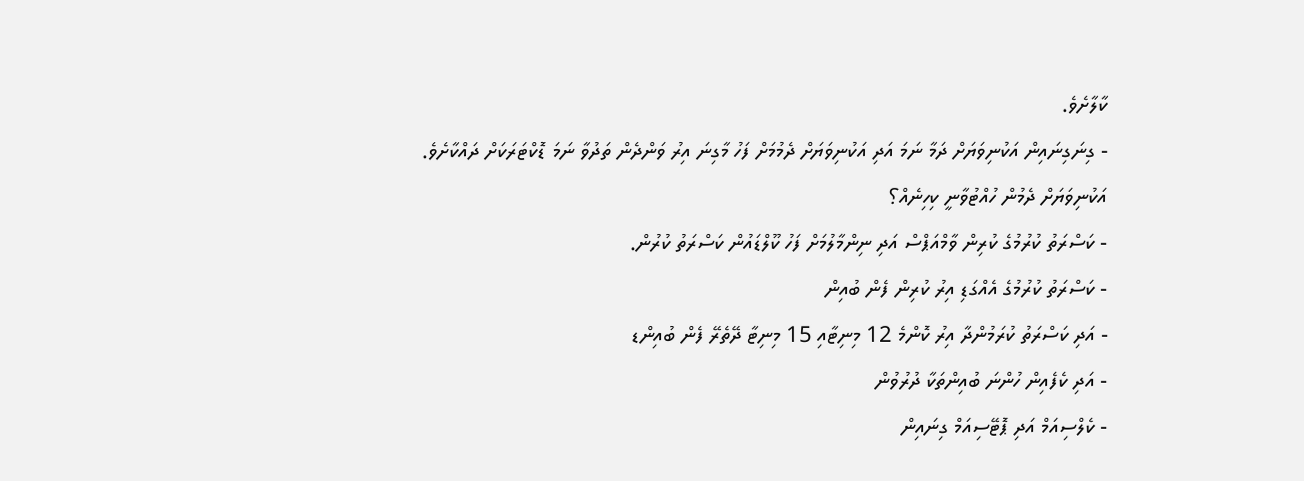ކާލާށެވެ.
- ގިނަގިނައިން އަކުނިވަޔަށް ދަމާ ނަމަ އަދި އަކުނިވަޔަށް ދެމުމަށް ފަހު މާގިނަ އިރު ވަންދެން ތަދުވާ ނަމަ ޑޮކްޓަރަކަށް ދައްކާށެވެ.
އަކުނިވަޔަށް ދެމުން ހުއްޓުވާނީ ކިހިނެއް؟
- ކަސްރަތު ކުރުމުގެ ކުރިން ވާމްއަޕްސް އަދި ނިންމާލުމަށް ފަހު ކޫލްޑައުން ކަސްރަތު ކުރުން.
- ކަސްރަތު ކުރުމުގެ އެއްގަޑި އިރު ކުރިން ފެން ބުއިން
- އަދި ކަސްރަތު ކުރަމުންދާ އިރު ކޮންމެ 12 މިނިޓާއި 15 މިނިޓާ ދޭތެރޭ ފެން ބުއިންޑ
- އަދި ކެފެއިން ހުންނަ ބުއިންތަކާ ދުރުވުން
- ކެލްސިއަމް އަދި ޕޮޓޭސިއަމް ގިނައިން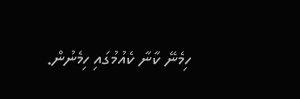ހިމެނޭ ކާނާ ކެއުމުގައި ހިމެނުން.